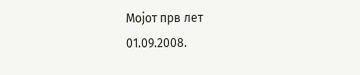Мојот прв лет
01.09.2008.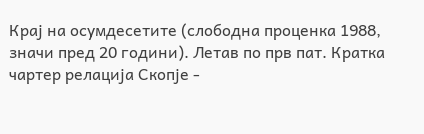Крај на осумдесетите (слободна проценка 1988, значи пред 20 години). Летав по прв пат. Кратка чартер релација Скопје -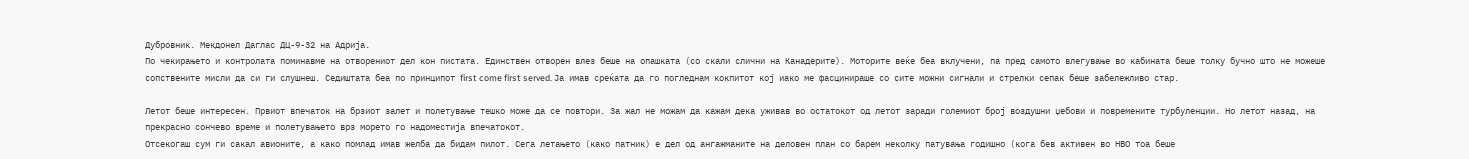Дубровник. Мекдонел Даглас ДЦ-9-32 на Адрија.
По чекирањето и контролата поминавме на отворениот дел кон пистата. Единствен отворен влез беше на опашката (со скали слични на Канадерите). Моторите веќе беа вклучени, па пред самото влегување во кабината беше толку бучно што не можеше сопствените мисли да си ги слушнеш. Седиштата беа по принципот first come first served. Ја имав среќата да го погледнам кокпитот кој иако ме фасцинираше со сите можни сигнали и стрелки сепак беше забележливо стар.

Летот беше интересен. Првиот впечаток на брзиот залет и полетување тешко може да се повтори. За жал не можам да кажам дека уживав во остатокот од летот заради големиот број воздушни џебови и повремените турбуленции. Но летот назад, на прекрасно сончево време и полетувањето врз морето го надоместија впечатокот.
Отсекогаш сум ги сакал авионите, а како помлад имав желба да бидам пилот. Сега летањето (како патник) е дел од ангажманите на деловен план со барем неколку патувања годишно (кога бев активен во НВО тоа беше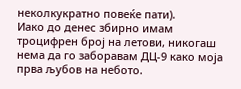неколкукратно повеќе пати).
Иако до денес збирно имам троцифрен број на летови, никогаш нема да го заборавам ДЦ-9 како моја прва љубов на небото.